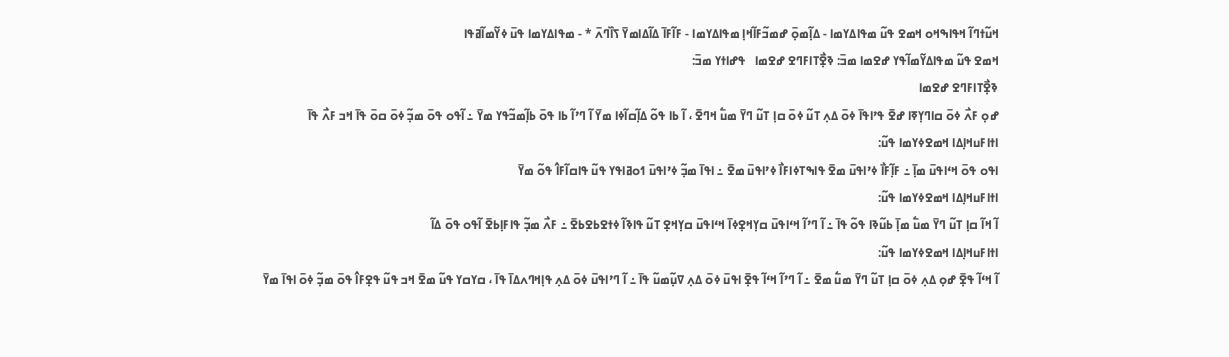ߞߎ߬ߙߣߊ߬ ߞߟߊߒߞߋ ߞߘߐ ߟߎ߬ ߘߟߊߡߌߘߊ - ߡߊ߲߬ߘߋ߲߫ ߝߘߏ߬ߓߊ߬ߞߊ߲ ߘߟߊߡߌߘߊ - ߓߊ߬ߓߊ߫ ߡߊ߬ߡߊߘߌ߫ ߖߊ߰ߣߍ߫ * - ߘߟߊߡߌߘߊ ߟߎ߫ ߦߌ߬ߘߊ߬ߥߟߊ
ߞߘߐ ߟߎ߬ ߘߟߊߡߌ߬ߘߊ߬ߟߌ ߝߐߘߊ ߘߏ߫: ߢߐ߲߯ߠߊߓߣߐ ߝߐߘߊ   ߟߝߊߙߌ ߘߏ߫:
ߢߐ߲߯ߠߊߓߣߐ ߝߐߘߊ
ߝߋ߲ ߓߍ߯ ߦߋ߫ ߛߊߣߌ߲ߧߊ ߝߐ߫ ߟߴߊߟߊ߫ ߦߋ߫ ߡߍ߲ ߠߎ߬ ߦߋ߫ ߛߊ߲ ߠߎ߬ ߣߌ߫ ߘߎ߱ ߞߣߐ߫ ، ߊ߬ ߕߊ ߟߋ߬ ߡߊ߲߬ߛߊ߬ߦߊ ߘߌ߫ ߊ߬ ߣߴߊ߬ ߕߊ ߟߋ߫ ߕߊ߲߬ߘߏ߬ߟߌ ߘߌ߫ ߸ ߊ߬ߟߋ ߟߋ߫ ߘߏ߲߬ ߦߋ߫ ߛߋ߫ ߟߊ߫ ߞߏ ߓߍ߯ ߟߊ߫
ߊߙߊߓߎߞߊ߲ߡߊ ߞߘߐߦߌߘߊ ߟߎ߬:
ߊߟߋ ߟߋ߫ ߞߵߊߟߎ߫ ߘߊ߲߫ ߸ ߓߊ߲߬ߓߊ߯ ߦߴߊߟߎ߫ ߘߐ߫ ߟߊߒߠߦߊߓߊ߯ ߦߴߊߟߎ߫ ߘߐ߫ ߸ ߊߟߊ߫ ߘߏ߲߬ ߦߴߊߟߎ߫ ߗߋߥߊߟߌ ߟߎ߬ ߟߊߛߊ߬ߓߊ߮ ߟߋ߬ ߘߌ߫
ߊߙߊߓߎߞߊ߲ߡߊ ߞߘߐߦߌߘߊ ߟߎ߬:
ߊ߬ ߞߊ߬ ߛߊ߲ ߠߎ߬ ߣߌ߫ ߘߎ߱ ߘߊ߲߫ ߕߎ߬ߢߊ ߟߋ߬ ߟߊ߫ ߸ ߊ߬ ߣߴߊ߬ ߞߵߊߟߎ߫ ߛߌ߲ߞߐ߲ߦߊ߫ ߞߵߊߟߎ߫ ߛߌ߲ߞߐ߲ ߠߎ߬ ߟߊߢߊ߬ ߦߙߐߕߐߕߐ߫ ߸ ߓߍ߯ ߘߏ߲߬ ߟߊߓߊ߲ߕߐ߫ ߊ߬ߟߋ ߟߋ߫ ߡߊ߬
ߊߙߊߓߎߞߊ߲ߡߊ ߞߘߐߦߌߘߊ ߟߎ߬:
ߊ߬ ߞߵߊ߬ ߟߐ߲߫ ߝߋ߲ ߡߍ߲ ߦߋ߫ ߛߊ߲ ߠߎ߬ ߣߌ߫ ߘߎ߱ ߘߐ߫ ߸ ߊ߬ ߣߴߊ߬ ߞߵߊ߬ ߟߐ߲߫ ߊߟߎ߫ ߦߋ߫ ߡߍ߲ ߜߎ߲߬ߘߎ߬ ߟߊ߫ ߸ ߊ߬ ߣߴߊߟߎ߫ ߦߋ߫ ߡߍ߲ ߟߊ߲ߞߣߍߡߊ߫ ߟߊ߫ ، ߛߌߛߌ ߟߎ߬ ߘߐ߫ ߞߏ ߟߎ߬ ߟߐ߲ߓߊ߮ ߟߋ߫ ߘߏ߲߬ ߦߋ߫ ߊߟߊ߫ ߘߌ߫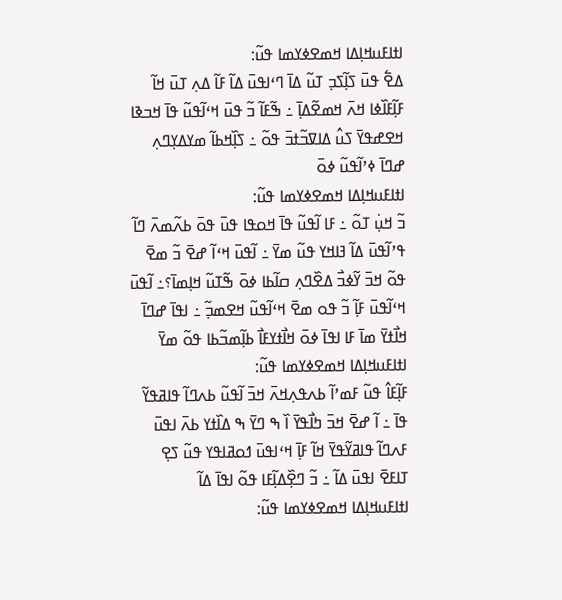ߊߙߊߓߎߞߊ߲ߡߊ ߞߘߐߦߌߘߊ ߟߎ߬:
ߡߐ߱ ߟߎ߫ ߖߊ߲߬ߖߏ߲ ߠߎ߬ ߡߊ߫ ߣߵߊߟߎ߫ ߡߊ߬ ߓߊ߬ ߡߍ߲ ߠߎ߫ ߞߊ߬ ߓߊ߲߬ߓߊ߰ߦߊ ߞߍ߫ ߞߘߐ߬ߡߊ߲߫ ߸ ߒ߬ߓߊ߬ ߏ߬ ߟߎ߫ ߞߵߊ߬ߟߎ߬ ߟߊ߫ ߞߏߢߊ ߞߐߝߟߌ߫ ߖߎ߮ ߡߊߜߏ߬ߙߏ߫ ߟߋ߬ ߸ ߖߊ߲߰ߞߕߊ߬ ߘߌߡߌ߲ߣߍ߲ ߝߣߊ߫ ߦߴߊ߬ߟߎ߬ ߦߋ߫
ߊߙߊߓߎߞߊ߲ߡߊ ߞߘߐߦߌߘߊ ߟߎ߬:
ߏ߬ ߞߎ߲߭ ߠߋ߬ ߸ ߓߊ ߊ߬ߟߎ߬ ߟߊ߫ ߞߋߟߊ ߟߎ߫ ߟߋ߫ ߕߍ߬ߘߍ߫ ߣߊ߬ ߟߴߊ߬ߟߎ߫ ߡߊ߬ ߔߊߞߌ ߟߎ߬ ߘߌ߫ ߸ ߊ߬ߟߎ߫ ߞߵߊ߬ ߝߐ߫ ߏ߬ ߘߐ߫ ߟߋ߬ ߞߏ߫ ߌ߬ߦߏ߯ ߡߐ߰ߣߍ߲ ߛߊ߬ߕߊ ߦߋ߫ ߒ߬ߠߎ߬ ߞߊ߲ߘߊ߫؟߸ ߊ߬ߟߎ߫ ߞߵߊ߬ߟߎ߫ ߓߊ߲߬ ߏ߬ ߟߋ ߘߐ߫ ߞߵߊ߬ߟߎ߬ ߞߐߘߏ߲߬ ߸ ߊߟߊ߫ ߝߣߊ߫ ߞߊ߯ߙߌ߫ ߘߊ߫ ߓߊ ߊߟߊ߫ ߦߋ߫ ߞߊ߯ߙߌߓߊ߯ ߕߊ߲߬ߘߏ߬ߕߊ ߟߋ߬ ߘߌ߫
ߊߙߊߓߎߞߊ߲ߡߊ ߞߘߐߦߌߘߊ ߟߎ߬:
ߓߊ߲߬ߓߊ߮ ߟߎ߬ ߓߘߴߊ߬ ߕߍߟߍ߲ߞߍ߫ ߞߏ߫ ߊ߬ߟߎ߬ ߕߍߣߊ߬ ߟߊߥߟߌ߬ ߟߊ߫ ߸ ߊ߬ ߝߐ߫ ߞߏ߫ ߤߊ߯ߟߌ߫ ߊ߰ ߒ ߣߌ߫ ߒ ߡߊ߰ߙߌ ߕߍ߫ ߊߟߎ߫ ߓߍߣߊ߬ ߟߊߥߌ߬ߟߌ߫ ߞߊ߬ ߓߊ߲߫ ߞߵߊߟߎ߫ ߗߋߥߊߟߌ ߟߎ߬ ߖߐ߲ ߠߊߓߐ߫ ߊߟߎ߫ ߡߊ߬ ߸ ߏ߬ ߣߐ߲߰ߡߊ߲߬ߓߊ ߟߋ߬ ߊߟߊ߫ ߡߊ߬
ߊߙߊߓߎߞߊ߲ߡߊ ߞߘߐߦߌߘߊ ߟߎ߬: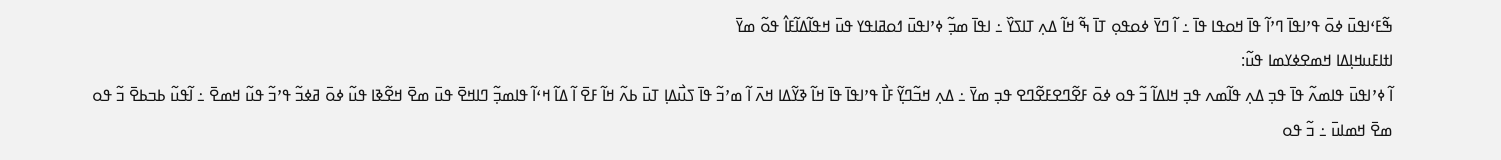ߒ߬ߓߵߊߟߎ߫ ߦߋ߫ ߟߴߊߟߊ߫ ߣߴߊ߬ ߟߊ߫ ߞߋߟߊ ߟߊ߫ ߸ ߊ߬ ߣߌ߫ ߦߋߟߋ߲ ߠߊ߫ ߒ߬ ߞߊ߬ ߡߍ߲ ߠߊߖߌ߰ ߸ ߊߟߊ߫ ߘߏ߲߬ ߦߴߊߟߎ߫ ߗߋߥߊߟߌ ߟߎ߫ ߞߟߊ߬ߡߊ߬ߓߊ߮ ߟߋ߬ ߘߌ߫
ߊߙߊߓߎߞߊ߲ߡߊ ߞߘߐߦߌߘߊ ߟߎ߬:
ߊ߬ ߦߴߊߟߎ߫ ߟߊߘߍ߬ ߟߊ߫ ߟߏ߲ ߡߍ߲ ߟߊ߬ߘߍ ߟߏ߲ ߞߊߡߊ߬ ߏ߬ ߟߋ ߦߋ߫ ߓߐ߬ߣߐߓߐ߬ߣߐ ߟߏ߲ ߘߌ߫ ߸ ߡߍ߲ ߞߏ߬ߣߌ߲߬ ߓߊ߯ ߟߴߊߟߊ߫ ߟߊ߫ ߞߊ߬ ߢߌ߬ߡߊ ߞߍ߫ ߊ߬ ߘߴߏ߬ ߟߊ߫ ߖߎ߯ߡߊ߲ ߠߎ߫ ߕߍ߬ ߞߊ߬ ߓߐ߫ ߊ߬ ߡߊ߬ ߞߵߊ߬ ߟߊߘߏ߲߬ ߣߊߞߐ߫ ߟߎ߫ ߘߐ߫ ߞߐ߬ߢߊ ߟߎ߬ ߦߋ߫ ߥߦߏ߬ ߟߴߏ߬ ߟߎ߬ ߞߘߐ߫ ߸ ߊ߬ߟߎ߬ ߕߏߕߐ߫ ߏ߬ ߟߋ ߘߐ߫ ߞߘߊߎ߫ ߸ ߏ߬ ߟߋ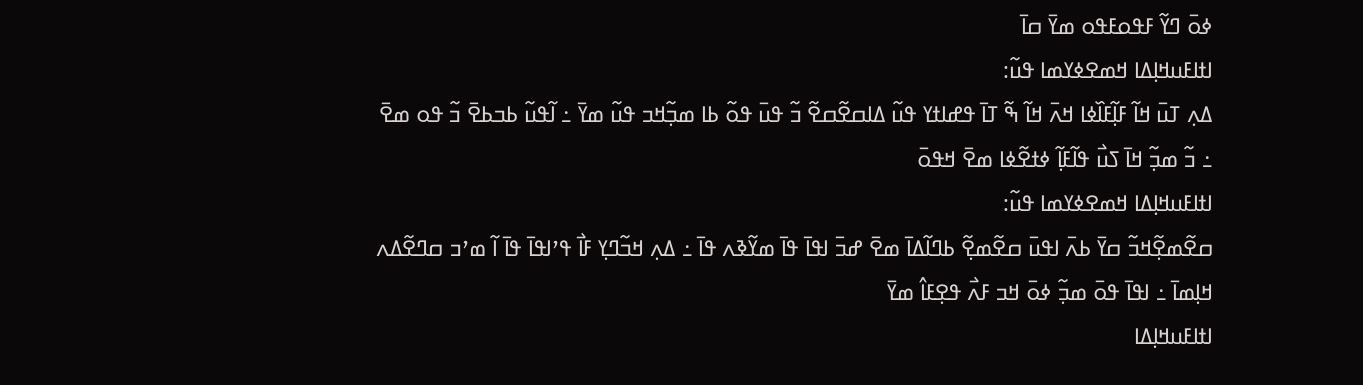ߦߋ߫ ߣߌ߬ ߓߟߋߓߟߋ ߘߌ߫ ߛߊ߫
ߊߙߊߓߎߞߊ߲ߡߊ ߞߘߐߦߌߘߊ ߟߎ߬:
ߡߍ߲ ߠߎ߫ ߞߊ߬ ߓߊ߲߬ߓߊ߰ߦߊ ߞߍ߫ ߞߊ߬ ߒ߬ ߠߊ߫ ߟߝߊߙߌ ߟߎ߬ ߡߊߛߐ߬ߛߐ߬ ߏ߬ ߟߎ߫ ߟߋ߬ ߕߊ ߘߏ߲߬ߞߏ ߟߎ߬ ߘߌ߫ ߸ ߊ߬ߟߎ߬ ߕߏߕߐ߫ ߏ߬ ߟߋ ߘߐ߫ ߸ ߏ߬ ߘߏ߲߬ ߞߊ߫ ߖߎ߯ ߟߊ߬ߓߊ߲߬ ߦߙߐ߬ߦߊ ߘߐ߫ ߞߟߋ߫
ߊߙߊߓߎߞߊ߲ߡߊ ߞߘߐߦߌߘߊ ߟߎ߬:
ߛߐ߬ߘߐ߲߬ߞߏ߬ ߛߌ߫ ߕߍ߫ ߊߟߎ߫ ߛߐ߬ߘߐ߲߬ ߕߣߊ߬ߡߊ߫ ߘߐ߫ ߝߏ߫ ߊߟߊ߫ ߟߊ߫ ߘߌ߬ߢߍ ߟߊ߫ ߸ ߡߍ߲ ߞߏ߬ߣߌ߲ ߓߊ߯ ߟߴߊߟߊ߫ ߟߊ߫ ߊ߬ ߘߴߏ ߛߣߐ߬ߡߍ ߞߊ߲ߘߊ߫ ߸ ߊߟߊ߫ ߟߋ߫ ߘߏ߲߬ ߦߋ߫ ߞߏ ߓߍ߯ ߟߐ߲ߓߊ߮ ߘߌ߫
ߊߙߊߓߎߞߊ߲ߡߊ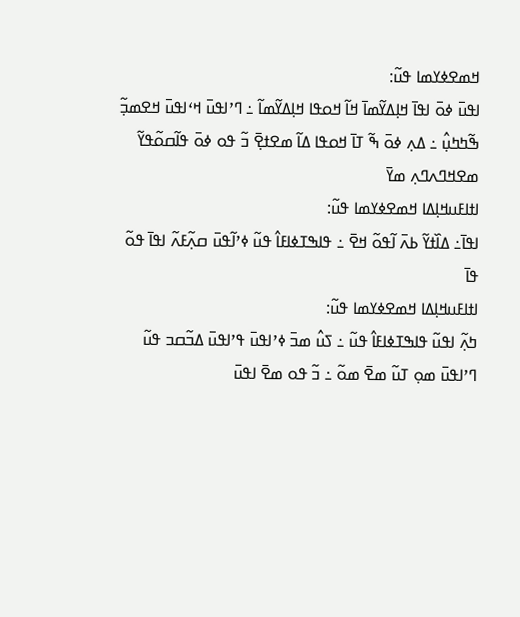ߞߘߐߦߌߘߊ ߟߎ߬:
ߊߟߎ߫ ߦߋ߫ ߊߟߊ߫ ߞߊ߲ߡߌ߬ߘߊ߫ ߞߊ߬ ߞߋߟߊ ߞߊ߲ߡߌ߬ߘߊ߬ ߸ ߣߴߊߟߎ߫ ߞߵߊߟߎ߫ ߞߐߘߏ߲߬ ߒ߬ߤߤߎ߲߮ ߸ ߡߍ߲ ߦߋ߫ ߒ߬ ߠߊ߫ ߞߋߟߊ ߡߊ߬ ߘߐߙߐ߲߫ ߏ߬ ߟߋ ߦߋ߫ ߟߊ߬ߛߋ߬ߟߌ߬ ߘߐߞߣߍߣߍ߲ ߘߌ߫
ߊߙߊߓߎߞߊ߲ߡߊ ߞߘߐߦߌߘߊ ߟߎ߬:
ߊߟߊ߫߸ ߡߊ߰ߙߌ߬ ߕߍ߫ ߊ߬ߟߋ߬ ߞߐ߫ ߸ ߟߊߒߠߦߊߓߊ߮ ߟߎ߬ ߦߴߊ߬ߟߎ߫ ߛߍ߲߬ߓߍ߬ ߊߟߊ߫ ߟߋ߬ ߟߊ߫
ߊߙߊߓߎߞߊ߲ߡߊ ߞߘߐߦߌߘߊ ߟߎ߬:
ߤߍ߲߬ ߊߟߎ߬ ߟߊߒߠߦߊߓߊ߮ ߟߎ߬ ߸ ߖߎ߮ ߘߏ߫ ߦߴߊߟߎ߫ ߟߴߊߟߎ߫ ߡߏ߬ߛߏ ߟߎ߬ ߣߴߊߟߎ߫ ߘߋ߲ ߠߎ߬ ߘߐ߫ ߘߋ߬ ߸ ߏ߬ ߟߋ ߘߐ߫ ߊߟߎ߫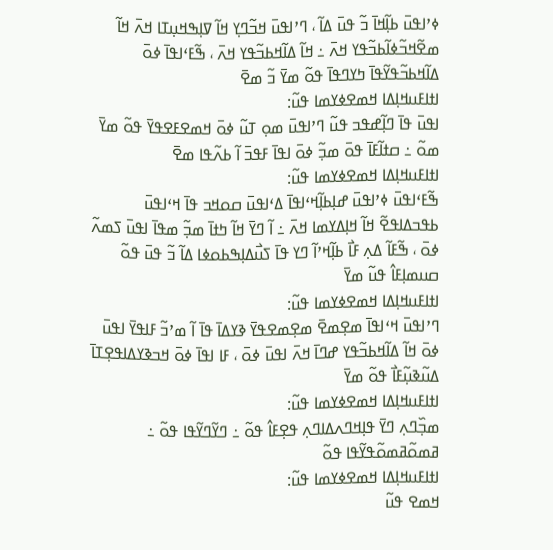ߦߴߊߟߎ߫ ߕߊ߲߬ߞߊ߫ ߏ߬ ߟߎ߫ ߡߊ߬ ، ߣߴߊߟߎ߫ ߞߏ߬ߣߌ߲ ߞߊ߬ ߜߊ߲ߒߞߎ߲ߠߊ ߞߍ߫ ߞߊ߬ ߘߐ߬ߞߏ߬ߦߊ߬ߕߏ߬ߟߌ ߞߍ߫ ߸ ߞߊ߬ ߡߊ߬ߞߕߏ߬ߟߌ ߞߍ߫ ، ߒ߬ߓߵߊߟߊ߫ ߦߋ߫ ߡߊ߬ߞߕߏ߬ߟߌ߬ߟߊ߫ ߤߌߣߟߊ߫ ߟߋ߬ ߘߌ߫ ߏ߬ ߘߐ߫
ߊߙߊߓߎߞߊ߲ߡߊ ߞߘߐߦߌߘߊ ߟߎ߬:
ߊߟߎ߫ ߟߊ߫ ߣߊ߲߬ߝߟߏ ߟߎ߬ ߣߴߊߟߎ߫ ߘߋ߲ ߠߎ߬ ߦߋ߫ ߞߘߐߓߐߟߌ߫ ߟߋ߬ ߘߌ߫ ߘߋ߬ ߸ ߛߙߊ߬ߓߊ߫ ߟߋ߫ ߘߏ߲߬ ߦߋ߫ ߊߟߊ߫ ߓߟߏ߫ ߊ߬ ߕߍ߬ߟߊ ߘߐ߫
ߊߙߊߓߎߞߊ߲ߡߊ ߞߘߐߦߌߘߊ ߟߎ߬:
ߒ߬ߓߵߊߟߎ߫ ߦߴߊߟߎ߫ ߝߊ߲ߕߊ߲߬ߞߵߊߟߊ߫ ߡߵߊߟߎ߫ ߛߋߞߏ ߟߊ߫ ߞߵߊߟߎ߫ ߕߟߏߡߊߟߐ߬ ߞߊ߬ ߞߊ߲ߡߌߘߊ ߞߍ߫ ߸ ߊ߬ ߣߌ߫ ߞߊ߬ ߤߙߊ߫ ߘߏ߲߬ ߘߟߊ߫ ߊߟߎ߫ ߖߘߍ߬ ߦߋ߫ ، ߒ߬ߓߊ߬ ߡߍ߲ ߓߊ߯ ߕߊ߲߬ߞߴߊ߬ ߣߌ ߟߊ߫ ߖߎ߯ߡߊ߲ߒߕߋߦߊ ߡߊ߬ ߏ߬ ߟߎ߫ ߟߋ߬ ߛߎߘߊ߲ߓߊ߮ ߟߎ߬ ߘߌ߫
ߊߙߊߓߎߞߊ߲ߡߊ ߞߘߐߦߌߘߊ ߟߎ߬:
ߣߴߊߟߎ߫ ߞߵߊߟߊ߫ ߘߐ߲ߘߐ߫ ߘߐ߲ߘߐߟߌ߫ ߢߌߡߊ߫ ߟߊ߫ ߊ߬ ߘߴߏ߬ ߓߊߟߌ߫ ߊߟߎ߫ ߦߋ߫ ߞߊ߬ ߡߊ߬ߞߕߏ߬ߟߌ ߝߣߊ߫ ߞߍ߫ ߊߟߎ߫ ߦߋ߫ ، ߓߊ ߊߟߊ߫ ߦߋ߫ ߞߏߢߌߡߊߟߐ߲ߠߊ߫ ߡߎ߬ߢߎ߲߬ߓߊ߯ ߟߋ߬ ߘߌ߫
ߊߙߊߓߎߞߊ߲ߡߊ ߞߘߐߦߌߘߊ ߟߎ߬:
ߘߏ߲߰ߣߍ߲ ߣߌ߫ ߟߊ߲ߞߣߍߡߊߣߍ߲ ߟߐ߲ߓߊ߮ ߟߋ߬ ߸ ߣߌ߬ߣߌ߬ߟߊ ߟߋ߬ ߸ ߥߘߋ߬ߥߘߋ߬ߟߌ߬ߟߊ ߟߋ߬
ߊߙߊߓߎߞߊ߲ߡߊ ߞߘߐߦߌߘߊ ߟߎ߬:
ߞߘߐ ߟߎ߬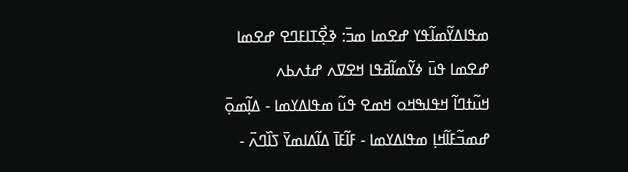ߘߟߊߡߌ߬ߘߊ߬ߟߌ ߝߐߘߊ ߘߏ߫: ߢߐ߲߯ߠߊߓߣߐ ߝߐߘߊ
ߝߐߘߊ ߟߎ߫ ߦߌ߬ߘߊ߬ߥߟߊ ߞߐߜߍ ߝߙߍߕߍ
ߞߎ߬ߙߣߊ߬ ߞߟߊߒߞߋ ߞߘߐ ߟߎ߬ ߘߟߊߡߌߘߊ - ߡߊ߲߬ߘߋ߲߫ ߝߘߏ߬ߓߊ߬ߞߊ߲ ߘߟߊߡߌߘߊ - ߓߊ߬ߓߊ߫ ߡߊ߬ߡߊߘߌ߫ ߖߊ߰ߣߍ߫ -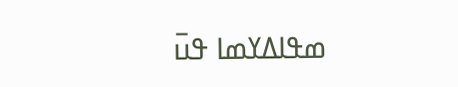ߘߟߊߡߌߘߊ ߟߎ߫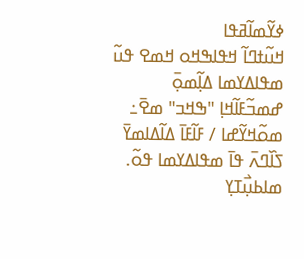ߦߌ߬ߘߊ߬ߥߟߊ
ߞߎ߬ߙߣߊ߬ ߞߟߊߒߞߋ ߞߘߐ ߟߎ߬ ߘߟߊߡߌߘߊ ߡߊ߲߬ߘߋ߲߫ ߝߘߏ߬ߓߊ߬ߞߊ߲ "ߒߞߏ" ߘߐ߫߸ ߘߋ߬ߞߌ߬ߝߊ / ߓߊ߬ߓߊ߫ ߡߊ߬ߡߊߘߌ߫ ߖߊ߰ߣߍ߫ ߟߊ߫ ߘߟߊߡߌߘߊ ߟߋ߬.
ߘߊߕߎ߲߯ߠߌ߲